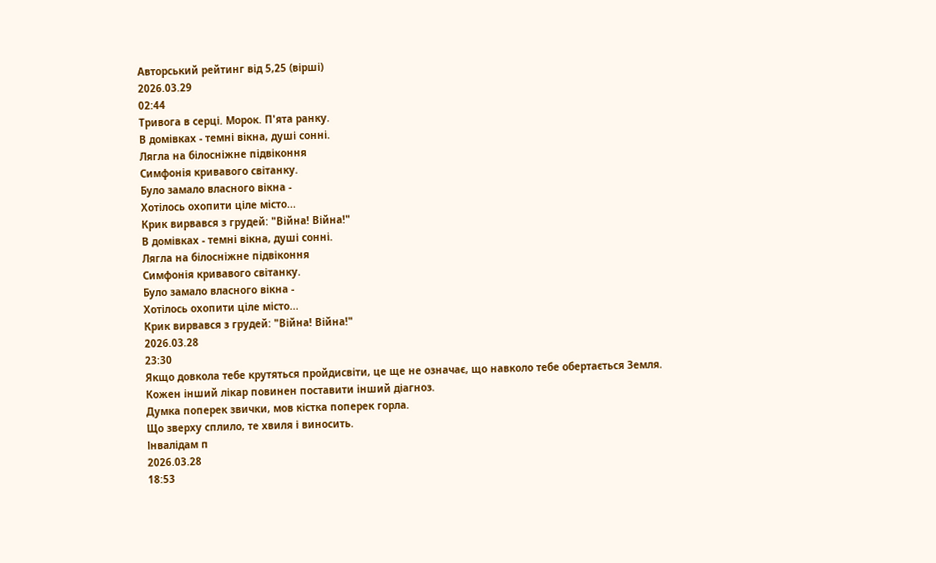Авторський рейтинг від 5,25 (вірші)
2026.03.29
02:44
Тривога в серці. Морок. П'ята ранку.
В домівках - темні вікна, душі сонні.
Лягла на білосніжне підвіконня
Симфонія кривавого світанку.
Було замало власного вікна -
Хотілось охопити ціле місто...
Крик вирвався з грудей: "Війна! Війна!"
В домівках - темні вікна, душі сонні.
Лягла на білосніжне підвіконня
Симфонія кривавого світанку.
Було замало власного вікна -
Хотілось охопити ціле місто...
Крик вирвався з грудей: "Війна! Війна!"
2026.03.28
23:30
Якщо довкола тебе крутяться пройдисвіти, це ще не означає, що навколо тебе обертається Земля.
Кожен інший лікар повинен поставити інший діагноз.
Думка поперек звички, мов кістка поперек горла.
Що зверху сплило, те хвиля і виносить.
Інвалідам п
2026.03.28
18:53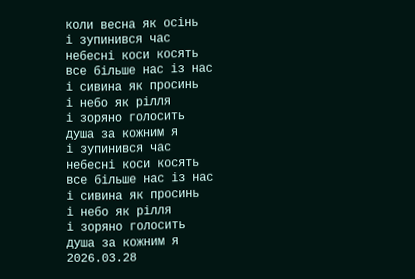коли весна як осінь
і зупинився час
небесні коси косять
все більше нас із нас
і сивина як просинь
і небо як рілля
і зоряно голосить
душа за кожним я
і зупинився час
небесні коси косять
все більше нас із нас
і сивина як просинь
і небо як рілля
і зоряно голосить
душа за кожним я
2026.03.28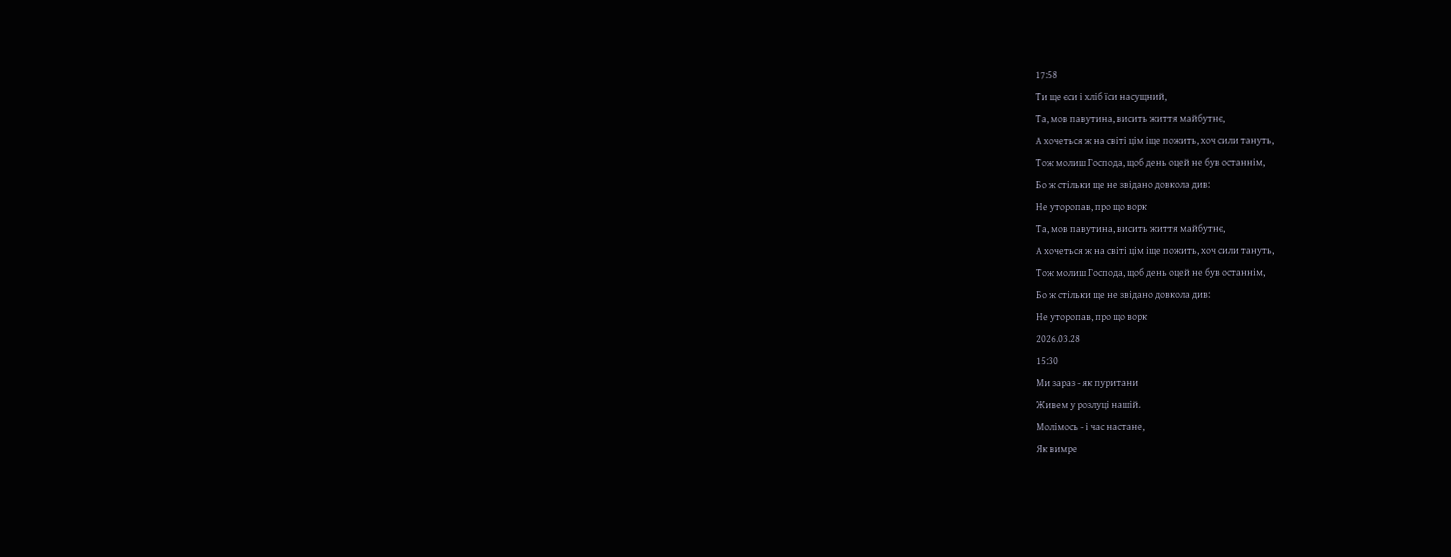17:58
Ти ще єси і хліб їси насущний,
Та, мов павутина, висить життя майбутнє,
А хочеться ж на світі цім іще пожить, хоч сили тануть,
Тож молиш Господа, щоб день оцей не був останнім,
Бо ж стільки ще не звідано довкола див:
Не уторопав, про що ворк
Та, мов павутина, висить життя майбутнє,
А хочеться ж на світі цім іще пожить, хоч сили тануть,
Тож молиш Господа, щоб день оцей не був останнім,
Бо ж стільки ще не звідано довкола див:
Не уторопав, про що ворк
2026.03.28
15:30
Ми зараз - як пуритани
Живем у розлуці нашій.
Молімось - і час настане,
Як вимре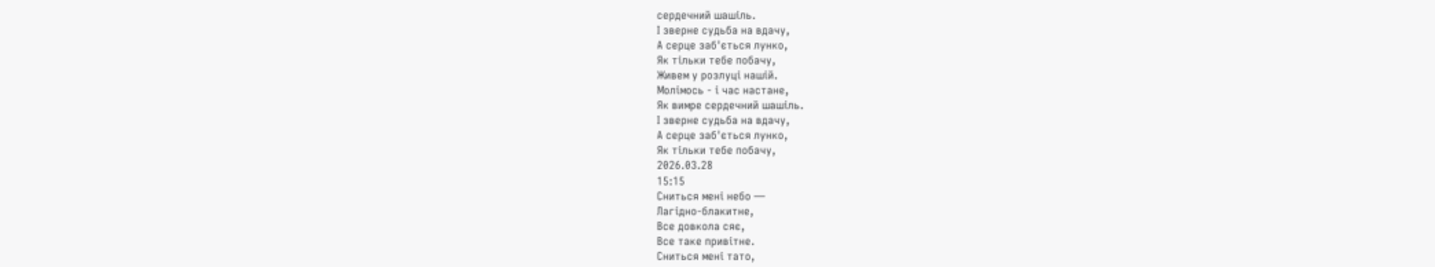сердечний шашіль.
І зверне судьба на вдачу,
А серце заб'ється лунко,
Як тільки тебе побачу,
Живем у розлуці нашій.
Молімось - і час настане,
Як вимре сердечний шашіль.
І зверне судьба на вдачу,
А серце заб'ється лунко,
Як тільки тебе побачу,
2026.03.28
15:15
Сниться мені небо —
Лагідно-блакитне,
Все довкола сяє,
Все таке привітне.
Сниться мені тато,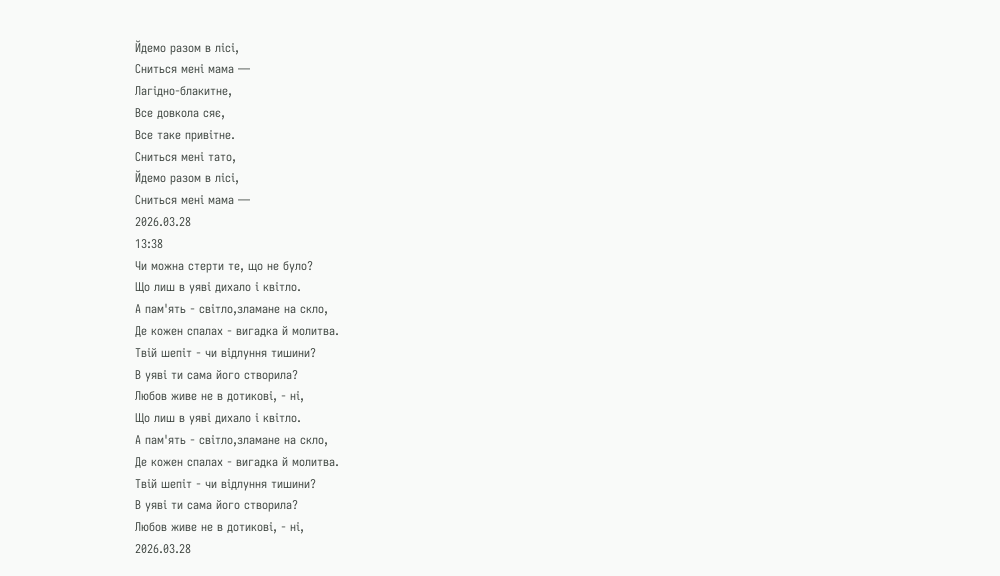Йдемо разом в лісі,
Сниться мені мама —
Лагідно-блакитне,
Все довкола сяє,
Все таке привітне.
Сниться мені тато,
Йдемо разом в лісі,
Сниться мені мама —
2026.03.28
13:38
Чи можна стерти те, що не було?
Що лиш в уяві дихало і квітло.
А пам'ять - світло,зламане на скло,
Де кожен спалах - вигадка й молитва.
Твій шепіт - чи відлуння тишини?
В уяві ти сама його створила?
Любов живе не в дотикові, - ні,
Що лиш в уяві дихало і квітло.
А пам'ять - світло,зламане на скло,
Де кожен спалах - вигадка й молитва.
Твій шепіт - чи відлуння тишини?
В уяві ти сама його створила?
Любов живе не в дотикові, - ні,
2026.03.28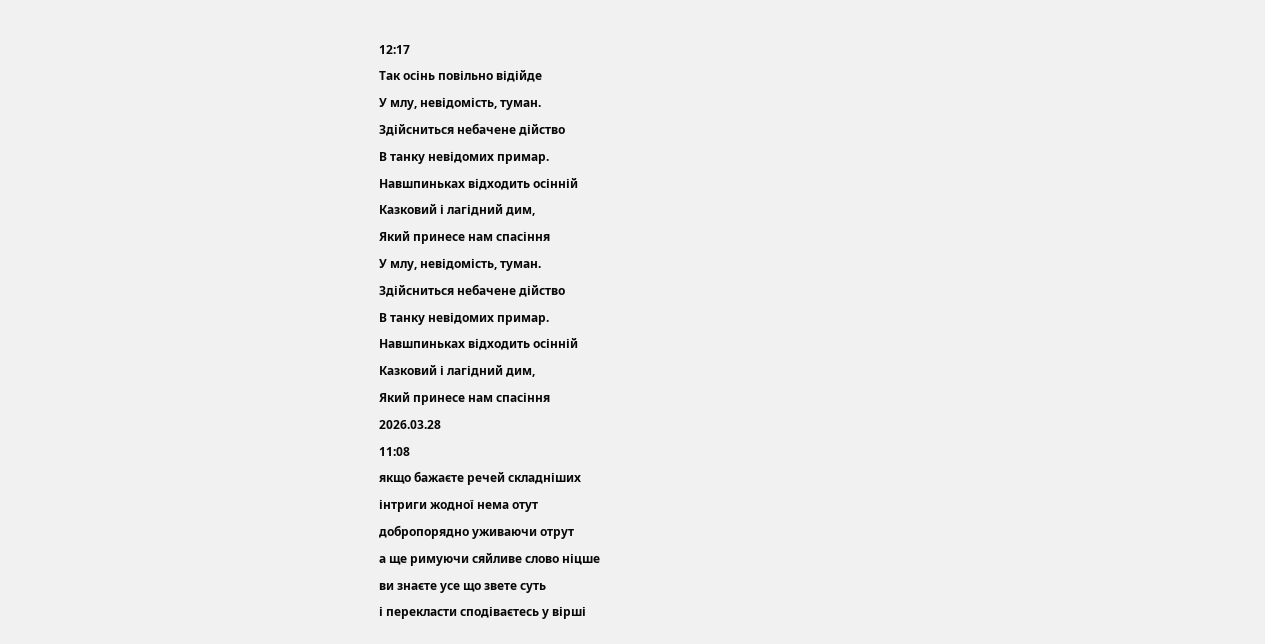12:17
Так осінь повільно відійде
У млу, невідомість, туман.
Здійсниться небачене дійство
В танку невідомих примар.
Навшпиньках відходить осінній
Казковий і лагідний дим,
Який принесе нам спасіння
У млу, невідомість, туман.
Здійсниться небачене дійство
В танку невідомих примар.
Навшпиньках відходить осінній
Казковий і лагідний дим,
Який принесе нам спасіння
2026.03.28
11:08
якщо бажаєте речей складніших
інтриги жодної нема отут
добропорядно уживаючи отрут
а ще римуючи сяйливе слово ніцше
ви знаєте усе що звете суть
і перекласти сподіваєтесь у вірші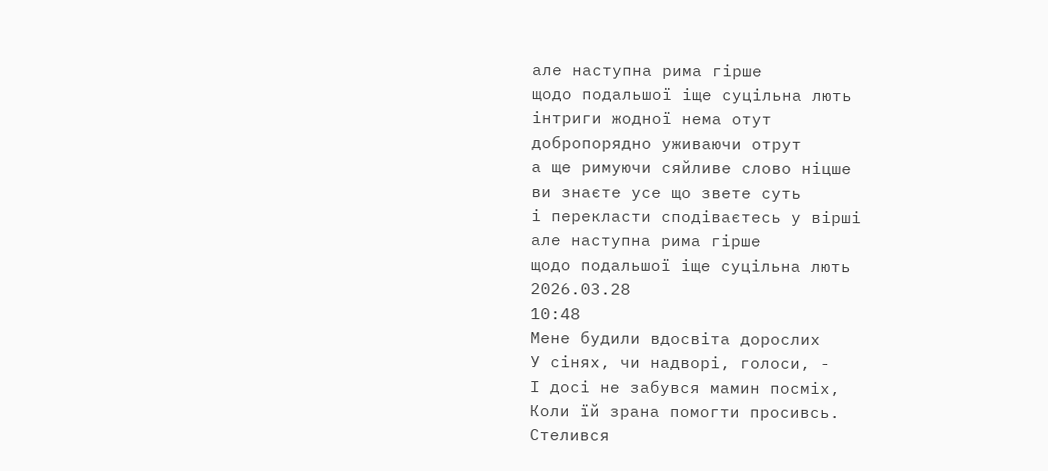але наступна рима гірше
щодо подальшої іще суцільна лють
інтриги жодної нема отут
добропорядно уживаючи отрут
а ще римуючи сяйливе слово ніцше
ви знаєте усе що звете суть
і перекласти сподіваєтесь у вірші
але наступна рима гірше
щодо подальшої іще суцільна лють
2026.03.28
10:48
Мене будили вдосвіта дорослих
У сінях, чи надворі, голоси, -
І досі не забувся мамин посміх,
Коли їй зрана помогти просивсь.
Стелився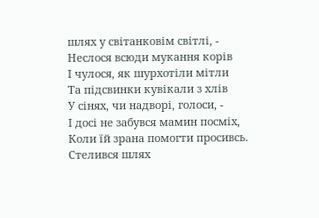шлях у світанковім світлі, -
Неслося всюди мукання корів
І чулося, як шурхотіли мітли
Та підсвинки кувікали з хлів
У сінях, чи надворі, голоси, -
І досі не забувся мамин посміх,
Коли їй зрана помогти просивсь.
Стелився шлях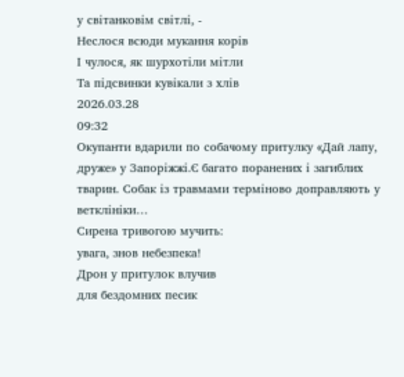у світанковім світлі, -
Неслося всюди мукання корів
І чулося, як шурхотіли мітли
Та підсвинки кувікали з хлів
2026.03.28
09:32
Окупанти вдарили по собачому притулку «Дай лапу, друже» у Запоріжжі.Є багато поранених і загиблих тварин. Собак із травмами терміново доправляють у ветклініки…
Сирена тривогою мучить:
увага, знов небезпека!
Дрон у притулок влучив
для бездомних песик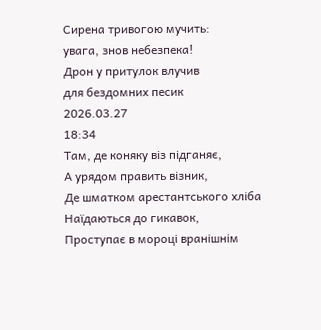Сирена тривогою мучить:
увага, знов небезпека!
Дрон у притулок влучив
для бездомних песик
2026.03.27
18:34
Там, де коняку віз підганяє,
А урядом править візник,
Де шматком арестантського хліба
Наїдаються до гикавок,
Проступає в мороці вранішнім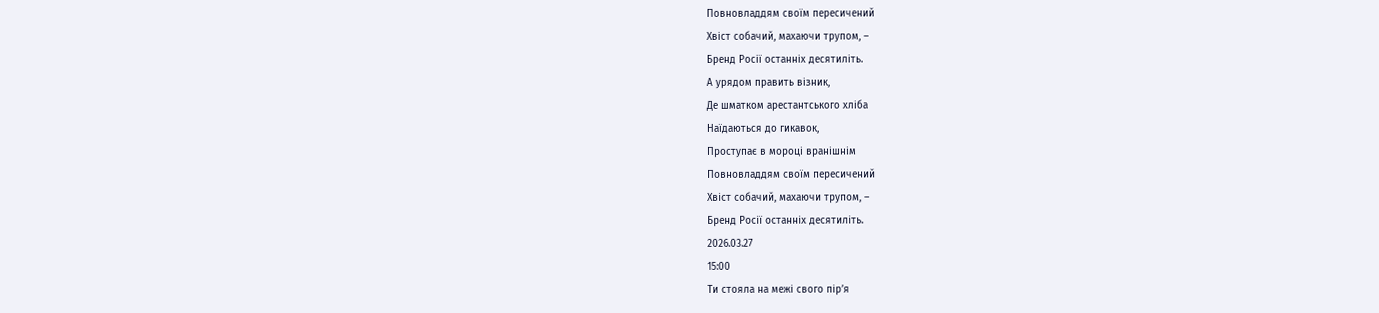Повновладдям своїм пересичений
Хвіст собачий, махаючи трупом, –
Бренд Росії останніх десятиліть.
А урядом править візник,
Де шматком арестантського хліба
Наїдаються до гикавок,
Проступає в мороці вранішнім
Повновладдям своїм пересичений
Хвіст собачий, махаючи трупом, –
Бренд Росії останніх десятиліть.
2026.03.27
15:00
Ти стояла на межі свого пір’я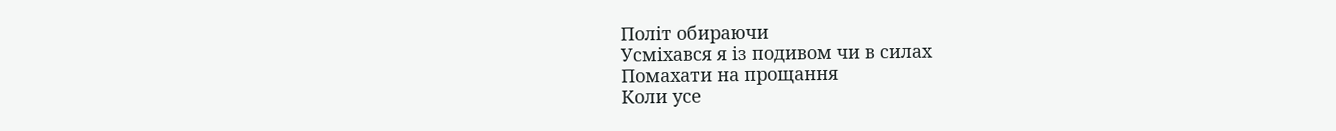Політ обираючи
Усміхався я із подивом чи в силах
Помахати на прощання
Коли усе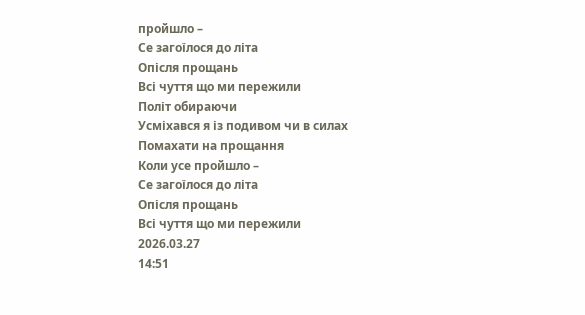пройшло –
Се загоїлося до літа
Опісля прощань
Всі чуття що ми пережили
Політ обираючи
Усміхався я із подивом чи в силах
Помахати на прощання
Коли усе пройшло –
Се загоїлося до літа
Опісля прощань
Всі чуття що ми пережили
2026.03.27
14:51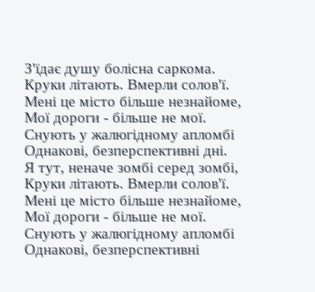З'їдає душу болісна саркома.
Круки літають. Вмерли солов'ї.
Мені це місто більше незнайоме,
Мої дороги - більше не мої.
Снують у жалюгідному апломбі
Однакові, безперспективні дні.
Я тут, неначе зомбі серед зомбі,
Круки літають. Вмерли солов'ї.
Мені це місто більше незнайоме,
Мої дороги - більше не мої.
Снують у жалюгідному апломбі
Однакові, безперспективні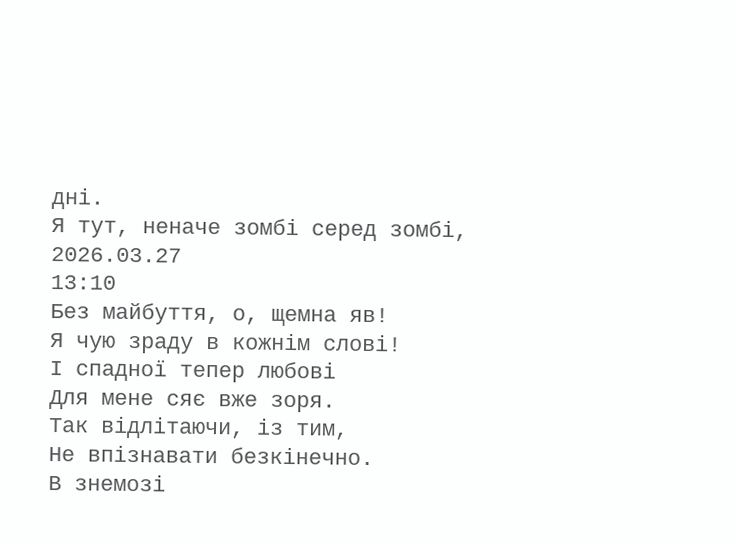дні.
Я тут, неначе зомбі серед зомбі,
2026.03.27
13:10
Без майбуття, о, щемна яв!
Я чую зраду в кожнім слові!
І спадної тепер любові
Для мене сяє вже зоря.
Так відлітаючи, із тим,
Не впізнавати безкінечно.
В знемозі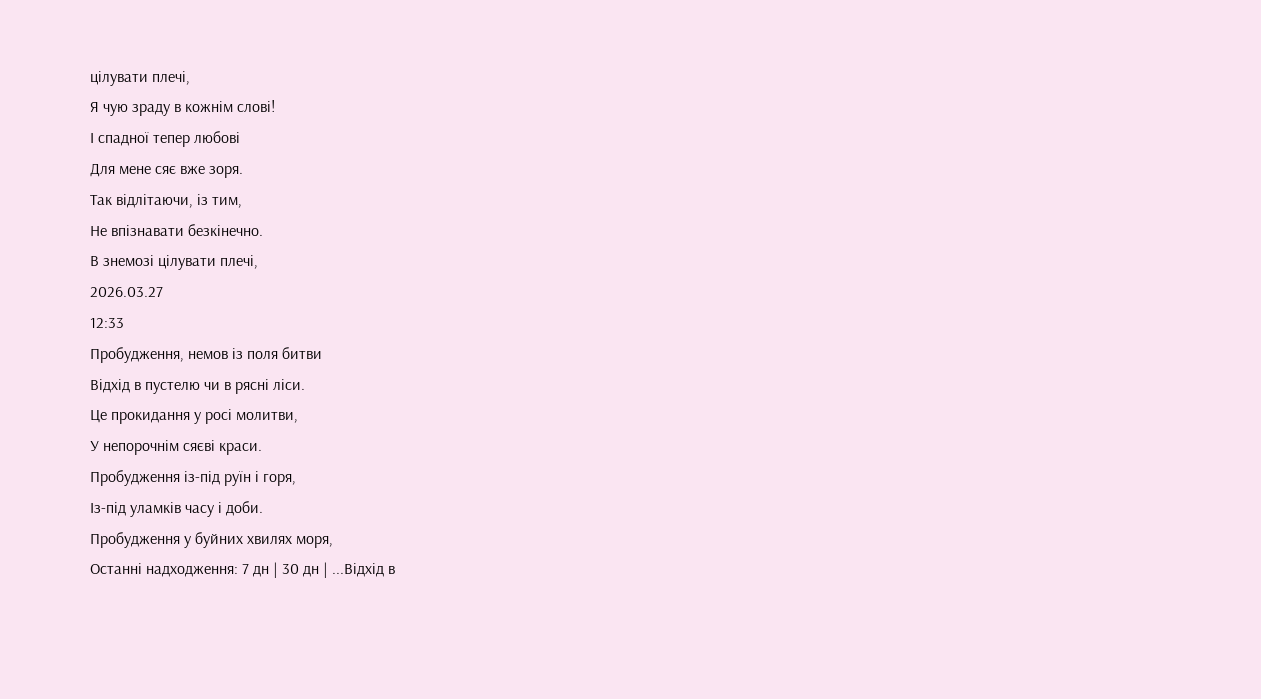цілувати плечі,
Я чую зраду в кожнім слові!
І спадної тепер любові
Для мене сяє вже зоря.
Так відлітаючи, із тим,
Не впізнавати безкінечно.
В знемозі цілувати плечі,
2026.03.27
12:33
Пробудження, немов із поля битви
Відхід в пустелю чи в рясні ліси.
Це прокидання у росі молитви,
У непорочнім сяєві краси.
Пробудження із-під руїн і горя,
Із-під уламків часу і доби.
Пробудження у буйних хвилях моря,
Останні надходження: 7 дн | 30 дн | ...Відхід в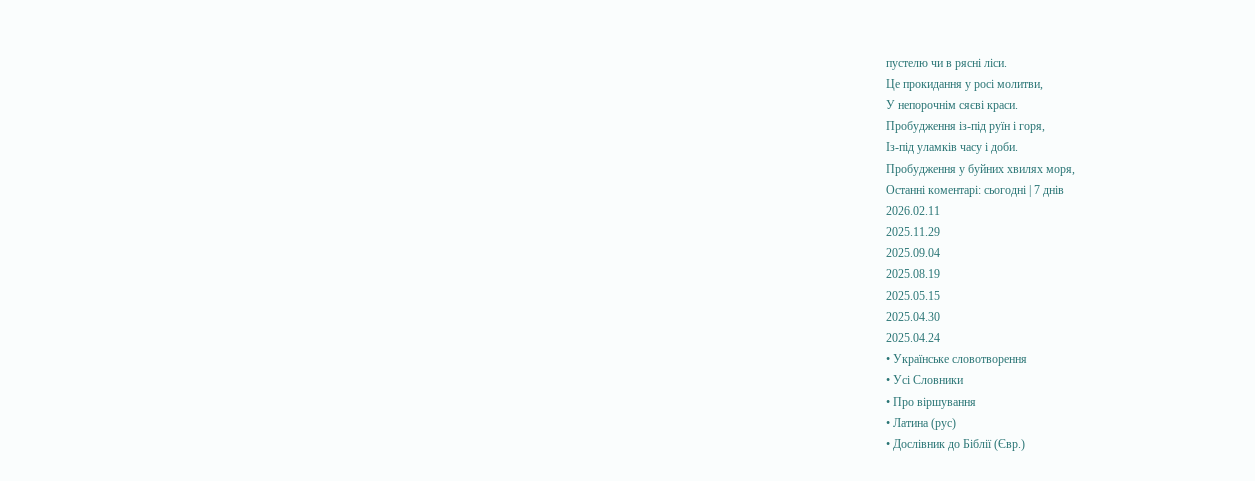пустелю чи в рясні ліси.
Це прокидання у росі молитви,
У непорочнім сяєві краси.
Пробудження із-під руїн і горя,
Із-під уламків часу і доби.
Пробудження у буйних хвилях моря,
Останні коментарі: сьогодні | 7 днів
2026.02.11
2025.11.29
2025.09.04
2025.08.19
2025.05.15
2025.04.30
2025.04.24
• Українське словотворення
• Усі Словники
• Про віршування
• Латина (рус)
• Дослівник до Біблії (Євр.)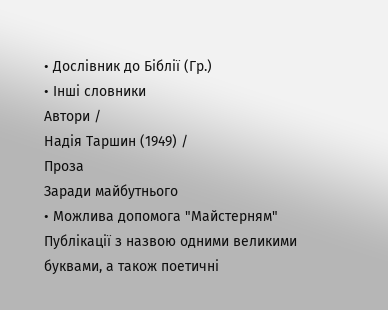• Дослівник до Біблії (Гр.)
• Інші словники
Автори /
Надія Таршин (1949) /
Проза
Заради майбутнього
• Можлива допомога "Майстерням"
Публікації з назвою одними великими буквами, а також поетичні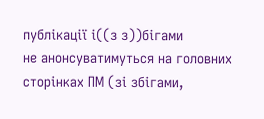публікації і((з з))бігами
не анонсуватимуться на головних сторінках ПМ (зі збігами,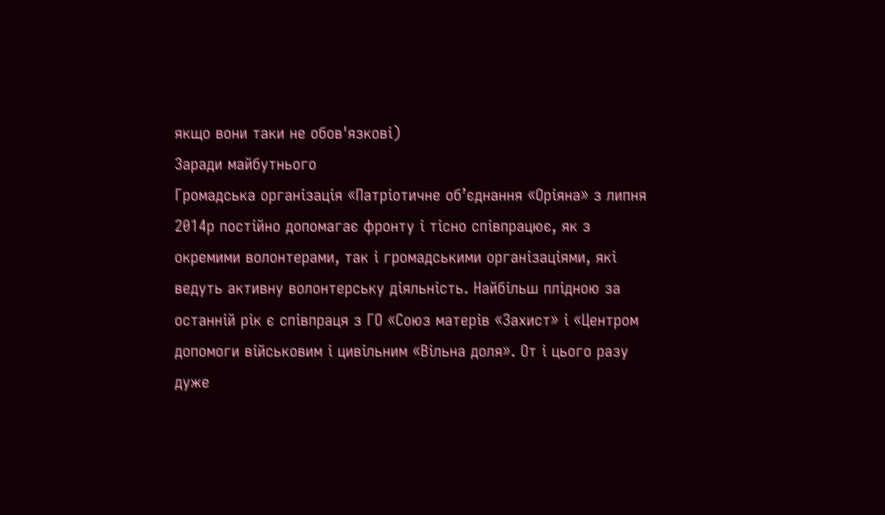якщо вони таки не обов'язкові)
Заради майбутнього
Громадська організація «Патріотичне об’єднання «Оріяна» з липня 2014р постійно допомагає фронту і тісно співпрацює, як з окремими волонтерами, так і громадськими організаціями, які ведуть активну волонтерську діяльність. Найбільш плідною за останній рік є співпраця з ГО «Союз матерів «Захист» і «Центром допомоги військовим і цивільним «Вільна доля». От і цього разу дуже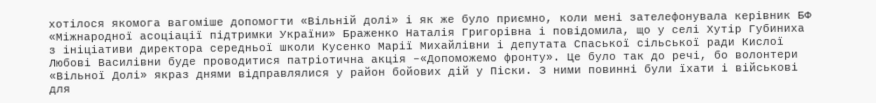хотілося якомога вагоміше допомогти «Вільній долі» і як же було приємно, коли мені зателефонувала керівник БФ «Міжнародної асоціації підтримки України» Браженко Наталія Григорівна і повідомила, що у селі Хутір Губиниха з ініціативи директора середньої школи Кусенко Марії Михайлівни і депутата Спаської сільської ради Кислої Любові Василівни буде проводитися патріотична акція –«Допоможемо фронту». Це було так до речі, бо волонтери «Вільної Долі» якраз днями відправлялися у район бойових дій у Піски. З ними повинні були їхати і військові для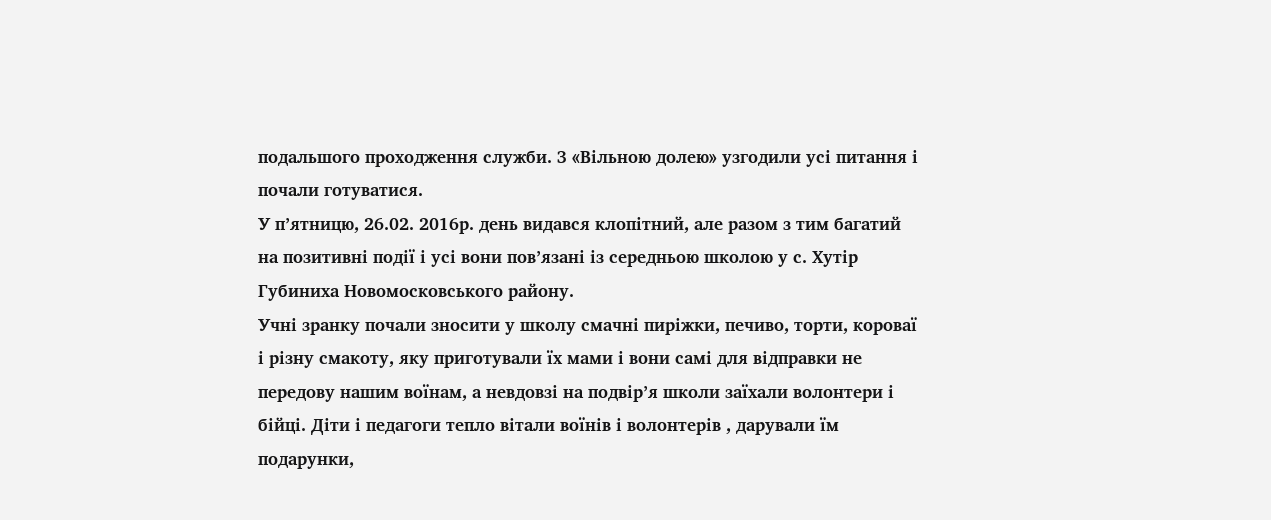подальшого проходження служби. З «Вільною долею» узгодили усі питання і почали готуватися.
У п’ятницю, 26.02. 2016р. день видався клопітний, але разом з тим багатий на позитивні події і усі вони пов’язані із середньою школою у с. Хутір Губиниха Новомосковського району.
Учні зранку почали зносити у школу смачні пиріжки, печиво, торти, короваї і різну смакоту, яку приготували їх мами і вони самі для відправки не передову нашим воїнам, а невдовзі на подвір’я школи заїхали волонтери і бійці. Діти і педагоги тепло вітали воїнів і волонтерів , дарували їм подарунки,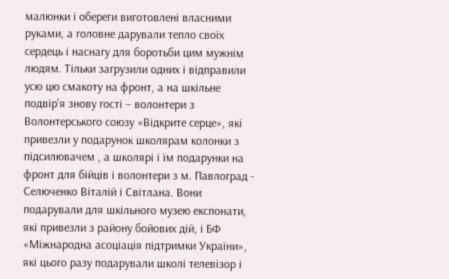малюнки і обереги виготовлені власними руками, а головне дарували тепло своїх сердець і наснагу для боротьби цим мужнім людям. Тільки загрузили одних і відправили усю цю смакоту на фронт, а на шкільне подвір’я знову гості – волонтери з Волонтерського союзу «Відкрите серце», які привезли у подарунок школярам колонки з підсилювачем , а школярі і їм подарунки на фронт для бійців і волонтери з м. Павлоград - Селюченко Віталій і Світлана. Вони подарували для шкільного музею експонати, які привезли з району бойових дій, і БФ «Міжнародна асоціація підтримки України», які цього разу подарували школі телевізор і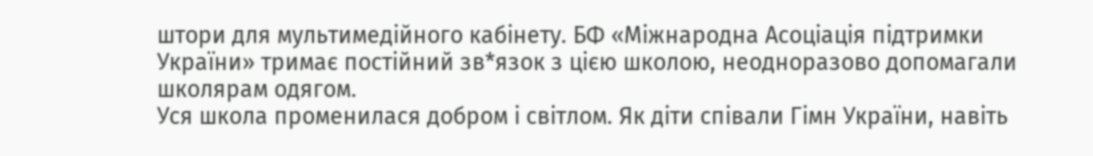штори для мультимедійного кабінету. БФ «Міжнародна Асоціація підтримки України» тримає постійний зв*язок з цією школою, неодноразово допомагали школярам одягом.
Уся школа променилася добром і світлом. Як діти співали Гімн України, навіть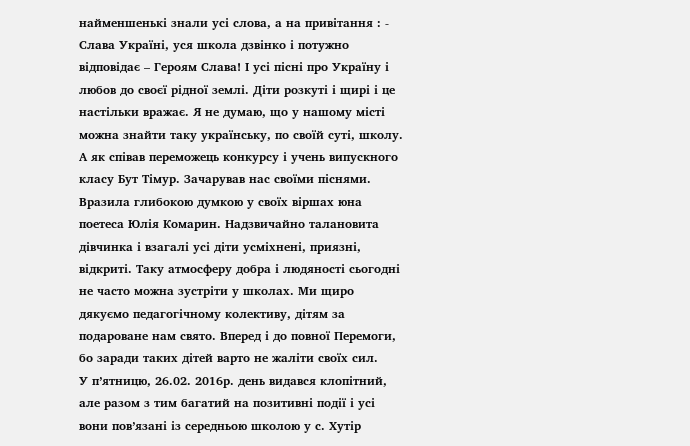найменшенькі знали усі слова, а на привітання : - Слава Україні, уся школа дзвінко і потужно відповідає – Героям Слава! І усі пісні про Україну і любов до своєї рідної землі. Діти розкуті і щирі і це настільки вражає. Я не думаю, що у нашому місті можна знайти таку українську, по своїй суті, школу. А як співав переможець конкурсу і учень випускного класу Бут Тімур. Зачарував нас своїми піснями. Вразила глибокою думкою у своїх віршах юна поетеса Юлія Комарин. Надзвичайно талановита дівчинка і взагалі усі діти усміхнені, приязні, відкриті. Таку атмосферу добра і людяності сьогодні не часто можна зустріти у школах. Ми щиро дякуємо педагогічному колективу, дітям за подароване нам свято. Вперед і до повної Перемоги, бо заради таких дітей варто не жаліти своїх сил.
У п’ятницю, 26.02. 2016р. день видався клопітний, але разом з тим багатий на позитивні події і усі вони пов’язані із середньою школою у с. Хутір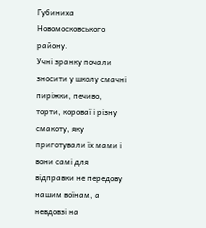Губиниха Новомосковського району.
Учні зранку почали зносити у школу смачні пиріжки, печиво, торти, короваї і різну смакоту, яку приготували їх мами і вони самі для відправки не передову нашим воїнам, а невдовзі на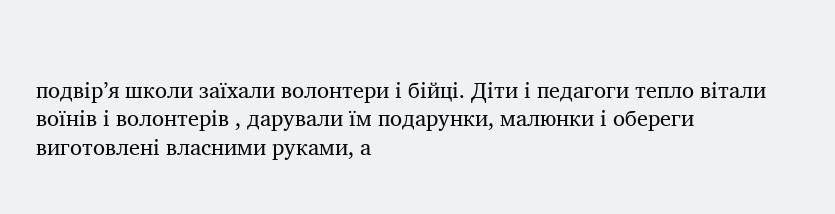подвір’я школи заїхали волонтери і бійці. Діти і педагоги тепло вітали воїнів і волонтерів , дарували їм подарунки, малюнки і обереги виготовлені власними руками, а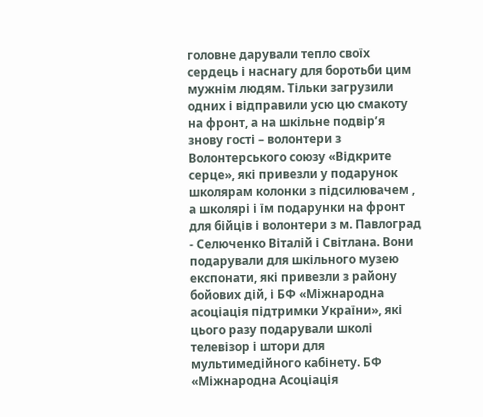головне дарували тепло своїх сердець і наснагу для боротьби цим мужнім людям. Тільки загрузили одних і відправили усю цю смакоту на фронт, а на шкільне подвір’я знову гості – волонтери з Волонтерського союзу «Відкрите серце», які привезли у подарунок школярам колонки з підсилювачем , а школярі і їм подарунки на фронт для бійців і волонтери з м. Павлоград - Селюченко Віталій і Світлана. Вони подарували для шкільного музею експонати, які привезли з району бойових дій, і БФ «Міжнародна асоціація підтримки України», які цього разу подарували школі телевізор і штори для мультимедійного кабінету. БФ «Міжнародна Асоціація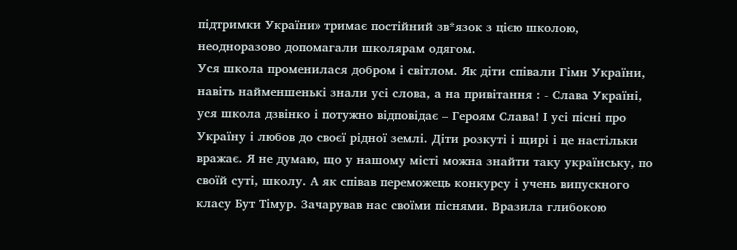підтримки України» тримає постійний зв*язок з цією школою, неодноразово допомагали школярам одягом.
Уся школа променилася добром і світлом. Як діти співали Гімн України, навіть найменшенькі знали усі слова, а на привітання : - Слава Україні, уся школа дзвінко і потужно відповідає – Героям Слава! І усі пісні про Україну і любов до своєї рідної землі. Діти розкуті і щирі і це настільки вражає. Я не думаю, що у нашому місті можна знайти таку українську, по своїй суті, школу. А як співав переможець конкурсу і учень випускного класу Бут Тімур. Зачарував нас своїми піснями. Вразила глибокою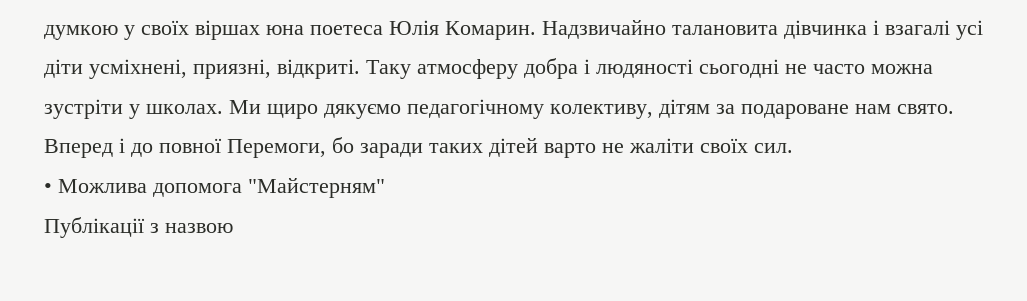думкою у своїх віршах юна поетеса Юлія Комарин. Надзвичайно талановита дівчинка і взагалі усі діти усміхнені, приязні, відкриті. Таку атмосферу добра і людяності сьогодні не часто можна зустріти у школах. Ми щиро дякуємо педагогічному колективу, дітям за подароване нам свято. Вперед і до повної Перемоги, бо заради таких дітей варто не жаліти своїх сил.
• Можлива допомога "Майстерням"
Публікації з назвою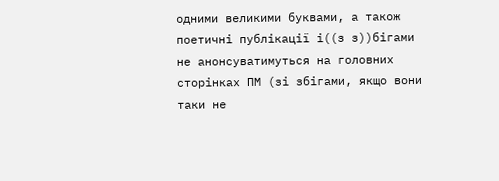одними великими буквами, а також поетичні публікації і((з з))бігами
не анонсуватимуться на головних сторінках ПМ (зі збігами, якщо вони таки не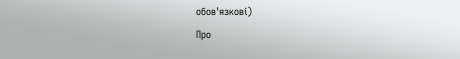обов'язкові)
Про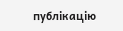публікацію